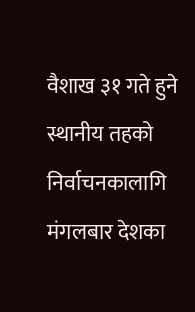वैशाख ३१ गते हुने स्थानीय तहको निर्वाचनकालागि मंगलबार देशका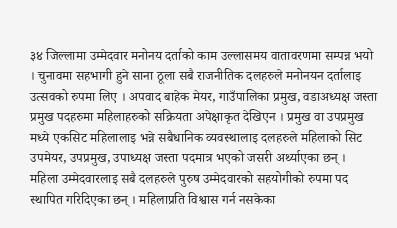३४ जिल्लामा उम्मेदवार मनोनय दर्ताको काम उल्लासमय वातावरणमा सम्पन्न भयो । चुनावमा सहभागी हुने साना ठूला सबै राजनीतिक दलहरुले मनोनयन दर्तालाइ उत्सवको रुपमा लिए । अपवाद बाहेक मेयर, गाउँपालिका प्रमुख, वडाअध्यक्ष जस्ता प्रमुख पदहरुमा महिलाहरुको सक्रियता अपेक्षाकृत देखिएन । प्रमुख वा उपप्रमुख मध्ये एकसिट महिलालाइ भन्ने सबैधानिक व्यवस्थालाइ दलहरुले महिलाको सिट उपमेयर, उपप्रमुख, उपाध्यक्ष जस्ता पदमात्र भएको जसरी अर्थ्याएका छन् ।
महिला उम्मेदवारलाइ सबै दलहरुले पुरुष उम्मेदवारको सहयोगीको रुपमा पद स्थापित गरिदिएका छन् । महिलाप्रति विश्वास गर्न नसकेका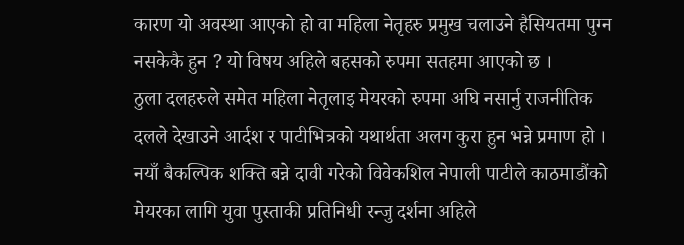कारण यो अवस्था आएको हो वा महिला नेतृहरु प्रमुख चलाउने हैसियतमा पुग्न नसकेकै हुन ? यो विषय अहिले बहसको रुपमा सतहमा आएको छ ।
ठुला दलहरुले समेत महिला नेतृलाइ मेयरको रुपमा अघि नसार्नु राजनीतिक दलले देखाउने आर्दश र पाटीभित्रको यथार्थता अलग कुरा हुन भन्ने प्रमाण हो । नयाँ बैकल्पिक शक्ति बन्ने दावी गरेको विवेकशिल नेपाली पाटीले काठमाडौंको मेयरका लागि युवा पुस्ताकी प्रतिनिधी रन्जु दर्शना अहिले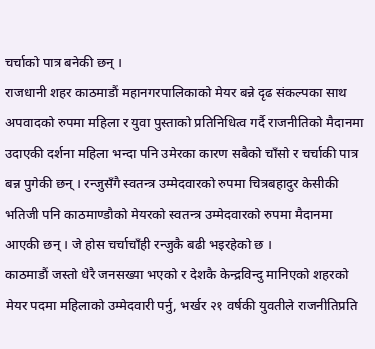चर्चाको पात्र बनेकी छन् ।
राजधानी शहर काठमाडौं महानगरपालिकाको मेयर बन्ने दृढ संकल्पका साथ अपवादको रुपमा महिला र युवा पुस्ताको प्रतिनिधित्व गर्दै राजनीतिको मैदानमा उदाएकी दर्शना महिला भन्दा पनि उमेरका कारण सबैको चाँसो र चर्चाकी पात्र बन्न पुगेकी छन् । रन्जुसँगै स्वतन्त्र उम्मेदवारको रुपमा चित्रबहादुर केसीकी भतिजी पनि काठमाण्डौको मेयरको स्वतन्त्र उम्मेदवारको रुपमा मैदानमा आएकी छन् । जे होस चर्चाचाँही रन्जुकै बढी भइरहेको छ ।
काठमाडौं जस्तो धेरै जनसख्या भएको र देशकै केन्द्रविन्दु मानिएको शहरको मेयर पदमा महिलाको उम्मेदवारी पर्नु, भर्खर २१ वर्षकी युवतीले राजनीतिप्रति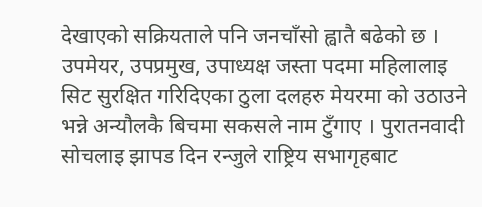देखाएको सक्रियताले पनि जनचाँसो ह्वातै बढेको छ । उपमेयर, उपप्रमुख, उपाध्यक्ष जस्ता पदमा महिलालाइ सिट सुरक्षित गरिदिएका ठुला दलहरु मेयरमा को उठाउने भन्ने अन्यौलकै बिचमा सकसले नाम टुँगाए । पुरातनवादी सोचलाइ झापड दिन रन्जुले राष्ट्रिय सभागृहबाट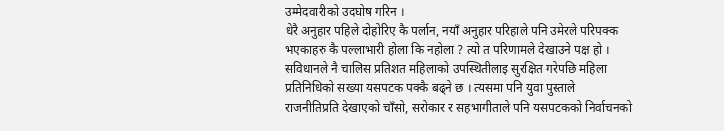उम्मेदवारीको उदघोष गरिन ।
धेरै अनुहार पहिले दोहोरिए कै पर्लान, नयाँ अनुहार परिहाले पनि उमेरले परिपक्क भएकाहरु कै पल्लाभारी होला कि नहोला ? त्यो त परिणामले देखाउने पक्ष हो । सविधानले नै चालिस प्रतिशत महिलाको उपस्थितीलाइ सुरक्षित गरेपछि महिला प्रतिनिधिको सख्या यसपटक पक्कै बढ्ने छ । त्यसमा पनि युवा पुस्ताले राजनीतिप्रति देखाएको चाँसो, सरोकार र सहभागीताले पनि यसपटकको निर्वाचनको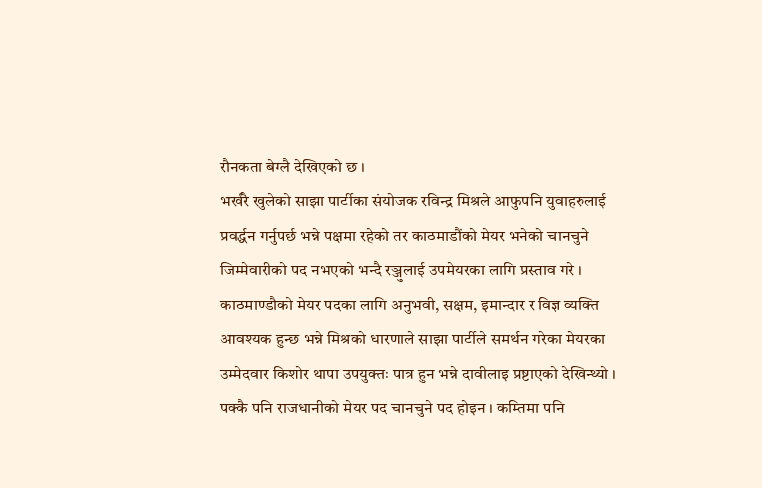रौनकता बेग्लै देखिएको छ ।
भर्खरै खुलेको साझा पार्टीका संयोजक रविन्द्र मिश्रले आफुपनि युवाहरुलाई प्रवर्द्धन गर्नुपर्छ भन्ने पक्षमा रहेको तर काठमाडौंको मेयर भनेको चानचुने जिम्मेवारीको पद नभएको भन्दै रञ्जुलाई उपमेयरका लागि प्रस्ताव गरे । काठमाण्डौको मेयर पदका लागि अनुभवी, सक्षम, इमान्दार र विज्ञ व्यक्ति आवश्यक हुन्छ भन्ने मिश्रको धारणाले साझा पार्टीले समर्थन गरेका मेयरका उम्मेदवार किशोर थापा उपयुक्तः पात्र हुन भन्ने दावीलाइ प्रष्टाएको देखिन्थ्यो । पक्कै पनि राजधानीको मेयर पद चानचुने पद होइन । कम्तिमा पनि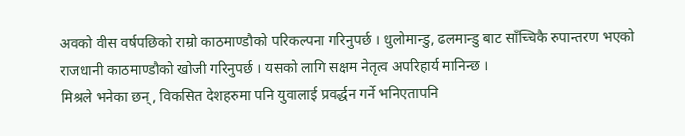अवको वीस वर्षपछिको राम्रो काठमाण्डौको परिकल्पना गरिनुपर्छ । धुलोमान्डु, ढलमान्डु बाट साँच्चिकै रुपान्तरण भएको राजधानी काठमाण्डौको खोजी गरिनुपर्छ । यसको लागि सक्षम नेतृत्व अपरिहार्य मानिन्छ ।
मिश्रले भनेका छन्, विकसित देशहरुमा पनि युवालाई प्रवर्द्धन गर्ने भनिएतापनि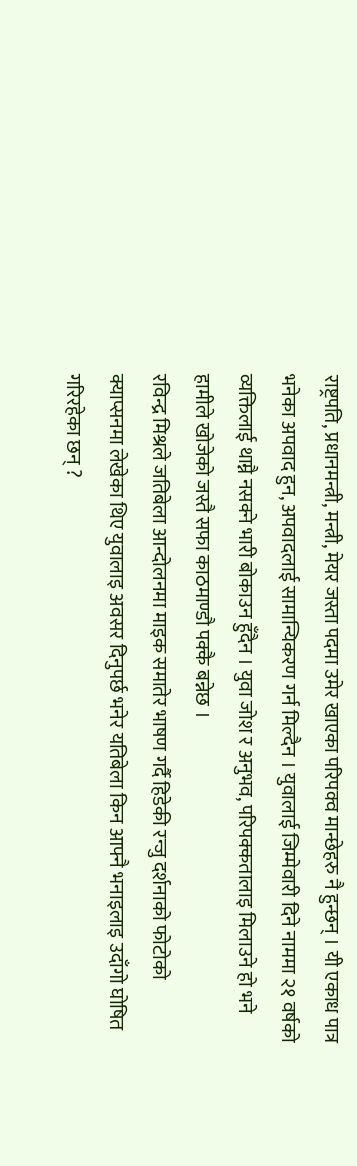राष्ट्रपति, प्रधानमन्त्री, मन्त्री, मेयर जस्ता पदमा उमेर खाएका परिपक्व मान्छेहरु नै हुन्छन् । यी एकाध पात्र भनेका अपवाद हुन, अपवादलाई सामान्यिकरण गर्न मिल्दैन । युवालाई जिम्मेवारी दिने नाममा २१ वर्षको व्यक्तिलाई थाम्नै नसक्ने भारी बोकाउन हुँदैन । युवा जोश र अनुभव, परिपक्कतालाइ मिलाउने हो भने हामीले खोजेको जस्तै सफा काठमाण्डौ पक्कै बन्नेछ ।
रविन्द्र मिश्रले जतिबेला आन्दोलनमा माइक समातेर भाषण गर्दै हिडेकी रन्जु दर्शनाको फोटोको क्याप्सनमा लेखेका थिए युवालाइ अवसर दिनुपर्छ भनेर यतिबेला किन आफ्नै भनाइलाइ उदाँगो घोषित गरिरहेका छन् ?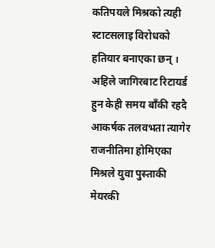कतिपयले मिश्रको त्यही स्टाटसलाइ विरोधको हतियार बनाएका छन् । अहिले जागिरबाट रिटायर्ड हुन केही समय बाँकी रहदै आकर्षक तलवभता त्यागेर राजनीतिमा होमिएका मिश्रले युवा पुस्ताकी मेयरकी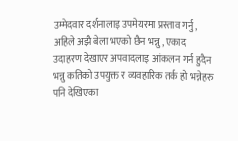उम्मेदवार दर्शनालाइ उपमेयरमा प्रस्ताव गर्नु, अहिले अझै बेला भएको छैन भन्नु, एकाद उदाहरण देखाएर अपवादलाइ आंकलन गर्न हुदैन भन्नु कतिको उपयुक्त र व्यवहारिक तर्क हो भन्नेहरु पनि देखिएका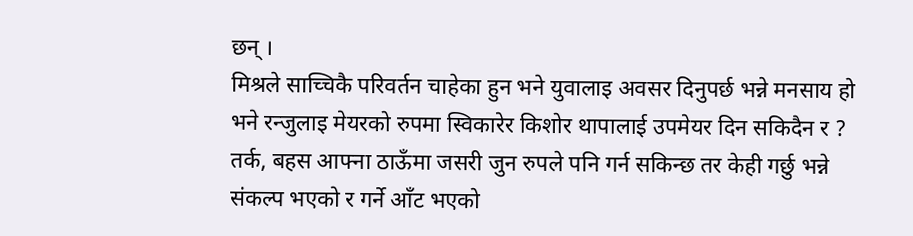छन् ।
मिश्रले साच्चिकै परिवर्तन चाहेका हुन भने युवालाइ अवसर दिनुपर्छ भन्ने मनसाय हो भने रन्जुलाइ मेयरको रुपमा स्विकारेर किशोर थापालाई उपमेयर दिन सकिदैन र ? तर्क, बहस आफ्ना ठाऊँमा जसरी जुन रुपले पनि गर्न सकिन्छ तर केही गर्छु भन्ने संकल्प भएको र गर्ने आँट भएको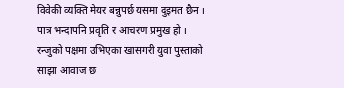विवेकी व्यक्ति मेयर बन्नुपर्छ यसमा दुइमत छैन । पात्र भन्दापनि प्रवृति र आचरण प्रमुख हो ।
रन्जुको पक्षमा उभिएका खासगरी युवा पुस्ताको साझा आवाज छ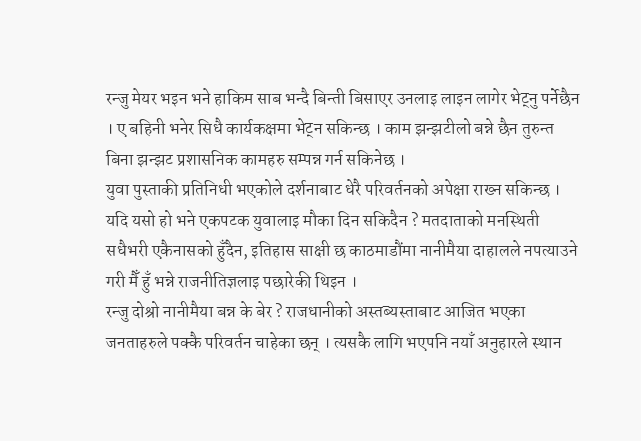रन्जु मेयर भइन भने हाकिम साब भन्दै बिन्ती बिसाएर उनलाइ लाइन लागेर भेट्नु पर्नेछैन । ए बहिनी भनेर सिधै कार्यकक्षमा भेट्न सकिन्छ । काम झन्झटीलो बन्ने छैन तुरुन्त बिना झन्झट प्रशासनिक कामहरु सम्पन्न गर्न सकिनेछ ।
युवा पुस्ताकी प्रतिनिधी भएकोले दर्शनाबाट धेरै परिवर्तनको अपेक्षा राख्न सकिन्छ । यदि यसो हो भने एकपटक युवालाइ मौका दिन सकिदैन ? मतदाताको मनस्थिती सधैभरी एकैनासको हुँदैन, इतिहास साक्षी छ काठमाडौंमा नानीमैया दाहालले नपत्याउने गरी मैँ हुँ भन्ने राजनीतिज्ञलाइ पछारेकी थिइन ।
रन्जु दोश्रो नानीमैया बन्न के बेर ? राजधानीको अस्तब्यस्ताबाट आजित भएका जनताहरुले पक्कै परिवर्तन चाहेका छन् । त्यसकै लागि भएपनि नयाँ अनुहारले स्थान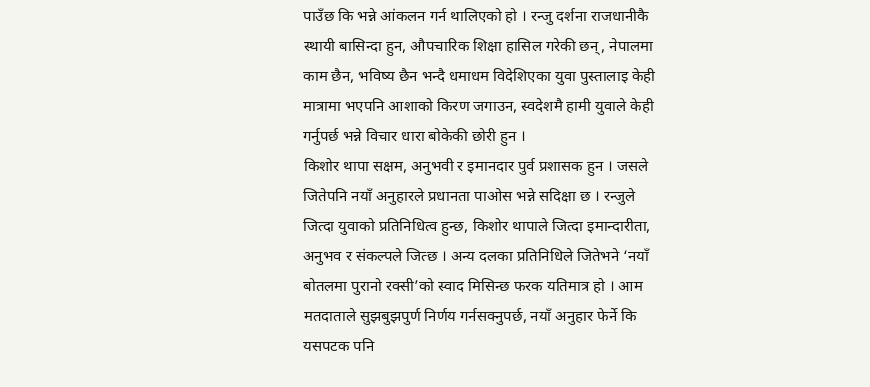पाउँछ कि भन्ने आंकलन गर्न थालिएको हो । रन्जु दर्शना राजधानीकै स्थायी बासिन्दा हुन, औपचारिक शिक्षा हासिल गरेकी छन्, नेपालमा काम छैन, भविष्य छैन भन्दै धमाधम विदेशिएका युवा पुस्तालाइ केही मात्रामा भएपनि आशाको किरण जगाउन, स्वदेशमै हामी युवाले केही गर्नुपर्छ भन्ने विचार धारा बोकेकी छोरी हुन ।
किशोर थापा सक्षम, अनुभवी र इमानदार पुर्व प्रशासक हुन । जसले जितेपनि नयाँ अनुहारले प्रधानता पाओस भन्ने सदिक्षा छ । रन्जुले जित्दा युवाको प्रतिनिधित्व हुन्छ, किशोर थापाले जित्दा इमान्दारीता, अनुभव र संकल्पले जित्छ । अन्य दलका प्रतिनिधिले जितेभने ‘नयाँ बोतलमा पुरानो रक्सी’को स्वाद मिसिन्छ फरक यतिमात्र हो । आम मतदाताले सुझबुझपुर्ण निर्णय गर्नसक्नुपर्छ, नयाँ अनुहार फेर्ने कि यसपटक पनि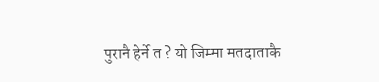पुरानै हेर्ने त ? यो जिम्मा मतदाताकै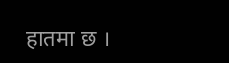हातमा छ ।